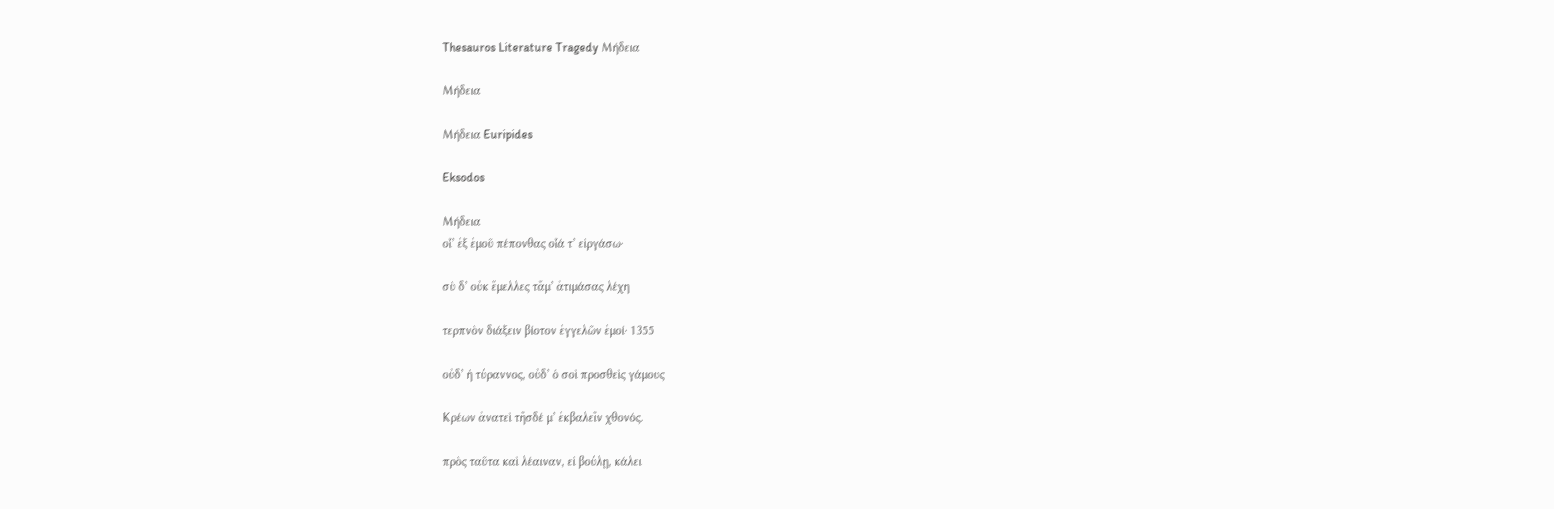Thesauros Literature Tragedy Μήδεια

Μήδεια

Μήδεια Euripides

Eksodos

Μήδεια
οἷ’ ἐξ ἐμοῦ πέπονθας οἷά τ’ εἰργάσω·

σὺ δ’ οὐκ ἔμελλες τἄμ’ ἀτιμάσας λέχη

τερπνὸν διάξειν βίοτον ἐγγελῶν ἐμοί· 1355

οὐδ’ ἡ τύραννος, οὐδ’ ὁ σοὶ προσθεὶς γάμους

Κρέων ἀνατεὶ τῆσδέ μ’ ἐκβαλεῖν χθονός.

πρὸς ταῦτα καὶ λέαιναν, εἰ βούλῃ, κάλει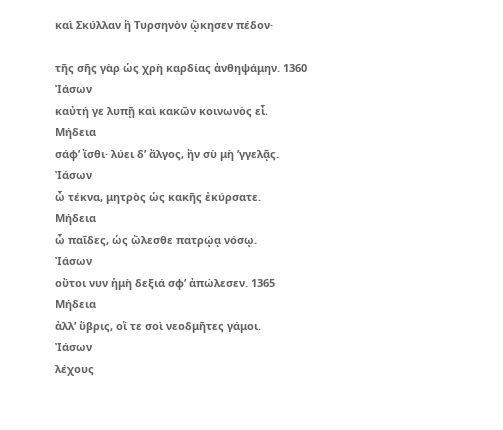καὶ Σκύλλαν ἣ Τυρσηνὸν ᾤκησεν πέδον·

τῆς σῆς γὰρ ὡς χρὴ καρδίας ἀνθηψάμην. 1360
Ἰάσων
καὐτή γε λυπῇ καὶ κακῶν κοινωνὸς εἶ.
Μήδεια
σάφ’ ἴσθι· λύει δ’ ἄλγος, ἢν σὺ μὴ ’γγελᾷς.
Ἰάσων
ὦ τέκνα, μητρὸς ὡς κακῆς ἐκύρσατε.
Μήδεια
ὦ παῖδες, ὡς ὤλεσθε πατρῴᾳ νόσῳ.
Ἰάσων
οὔτοι νυν ἡμὴ δεξιά σφ’ ἀπώλεσεν. 1365
Μήδεια
ἀλλ’ ὕβρις, οἵ τε σοὶ νεοδμῆτες γάμοι.
Ἰάσων
λέχους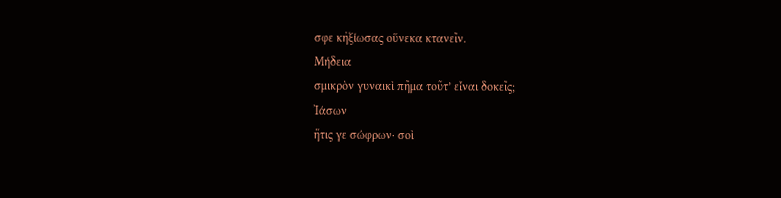σφε κἠξίωσας οὕνεκα κτανεῖν.
Μήδεια
σμικρὸν γυναικὶ πῆμα τοῦτ’ εἶναι δοκεῖς;
Ἰάσων
ἥτις γε σώφρων· σοὶ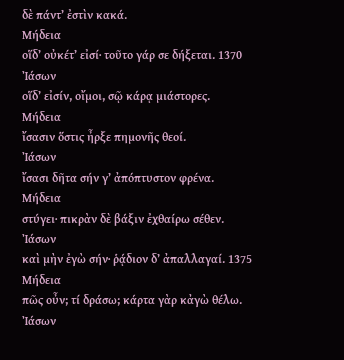δὲ πάντ’ ἐστὶν κακά.
Μήδεια
οἵδ’ οὐκέτ’ εἰσί· τοῦτο γάρ σε δήξεται. 1370
Ἰάσων
οἵδ’ εἰσίν, οἴμοι, σῷ κάρᾳ μιάστορες.
Μήδεια
ἴσασιν ὅστις ἦρξε πημονῆς θεοί.
Ἰάσων
ἴσασι δῆτα σήν γ’ ἀπόπτυστον φρένα.
Μήδεια
στύγει· πικρὰν δὲ βάξιν ἐχθαίρω σέθεν.
Ἰάσων
καὶ μὴν ἐγὼ σήν· ῥᾴδιον δ’ ἀπαλλαγαί. 1375
Μήδεια
πῶς οὖν; τί δράσω; κάρτα γὰρ κἀγὼ θέλω.
Ἰάσων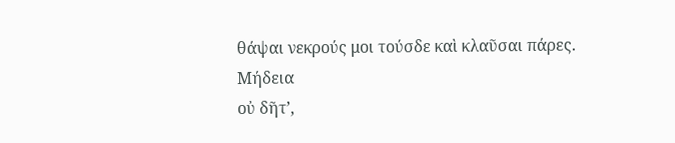θάψαι νεκρούς μοι τούσδε καὶ κλαῦσαι πάρες.
Μήδεια
οὐ δῆτ’,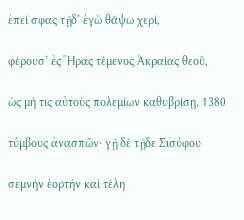ἐπεί σφας τῇδ’ ἐγὼ θάψω χερί,

φέρουσ’ ἐς Ἥρας τέμενος Ἀκραίας θεοῦ,

ὡς μή τις αὐτοὺς πολεμίων καθυβρίσῃ, 1380

τύμβους ἀνασπῶν· γῇ δὲ τῇδε Σισύφου

σεμνὴν ἑορτὴν καὶ τέλη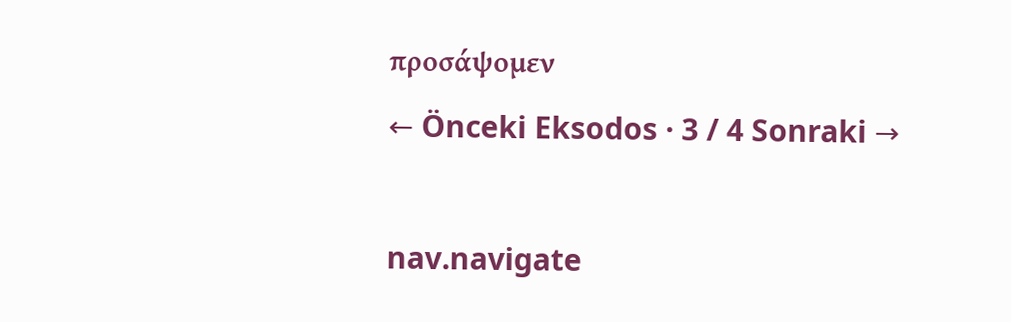προσάψομεν
← Önceki Eksodos · 3 / 4 Sonraki →

nav.navigate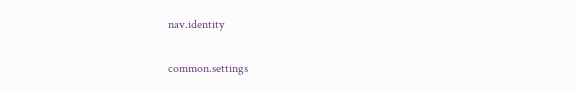nav.identity

common.settings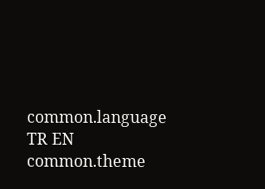common.language
TR EN
common.theme